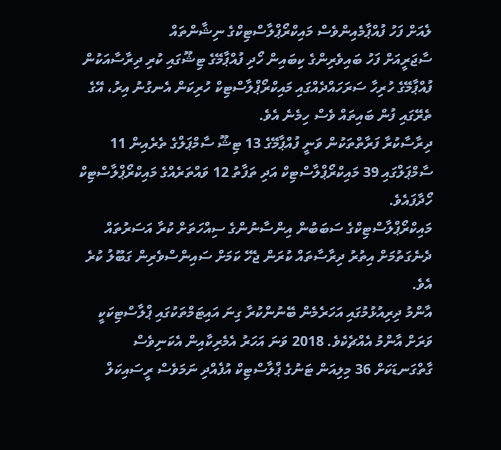ލެއަށް ފަހު ފުއްޕާމެއިންވެސް މައިކްރޯޕްލާސްޓިކްގެ ނިޝާންތައް
ސާޖަރީއަށް ފަހު ބައިވެރިންގެ ކިބައިން ހޯދި ފުއްޕާމޭގެ ޓިޝޫގައި ކުރި ދިރާސާއަކުން ފުއްޕާމޭގެ ހުރިހާ ސަރަހައްދެއްގައި މައިކްރޯޕްލާސްޓިކް ހުރިކަން އެނގުނު އިރު، އޭގެ ތެރޭގައި ފުން ބައިތައް ވެސް ހިމެނެ އެވެ.
ދިރާސާކުރާ ފަރާތްތަކުން ވަނީ ފުއްޕާމޭގެ 13 ޓިޝޫ ސާމްޕަލްގެ ތެރެއިން 11 ސާމްޕަލްގައި 39 މައިކްރޯޕްލާސްޓިކް އަދި ތަފާތު 12 ވައްތަރެއްގެ މައިކްރޯޕްލާސްޓިކް ހޯދާފައެވެ.
މައިކްރޯޕްލާސްޓިކްގެ ސަބަބުން އިންސާނުންގެ ސިއްހަތަށް ކުރާ އަސަރުތައް ދެނެގަތުމަށް އިތުރު ދިރާސާތައް ކުރަން ޖެހޭ ކަމަށް ސައިންސްވެރިން ގަބޫލު ކުރެ އެވެ.
އާންމު ދިރިއުޅުމުގައި އަހަރެމެން ބޭނުންކުރާ ގިނަ އައިޓަމްތަކުގައި ޕްލާސްޓިކަކީ ވަރަށް އާންމު އެއްޗެކެވެ. 2018 ވަނަ އަހަރު އެމެރިކާއިން އެކަނިވެސް ގާތްގަނޑަކަށް 36 މިލިއަން ޓަނުގެ ޕްލާސްޓިކް އުފެއްދި ނަމަވެސް ރީސައިކަލް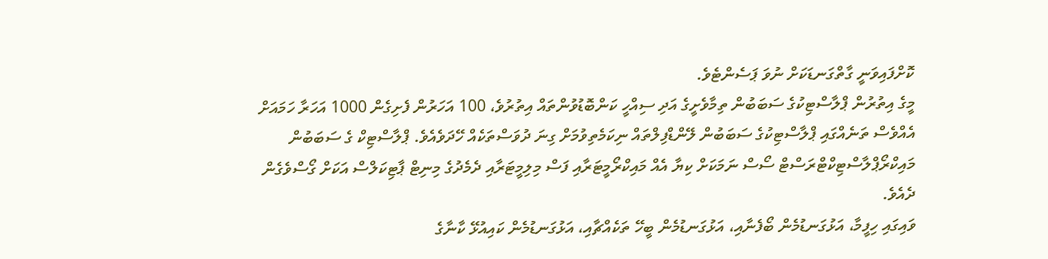ކޮށްފައިވަނީ ގާތްގަނޑަކަށް ނުވަ ޕަސެންޓެވެ.
މީގެ އިތުރުން ޕްލާސްޓިކުގެ ސަބަބުން ތިމާވެށީގެ އަދި ސިއްހީ ކަންބޮޑުވުންތައް އިތުރުވެ، 100 އަހަރުން ފެށިގެން 1000 އަހަރާ ހަމައަށް އެއްވެސް ތަނެއްގައި ޕްލާސްޓިކުގެ ސަބަބުން ލޭންޑްފިލްތައް ނިކަމެތިވުމަށް ގިނަ ދުވަސްތަކެއް ހޭދަވެއެވެ. ޕްލާސްޓިކް ގެ ސަބަބުން މައިކްރޯޕްލާސްޓިކްޓްރަސްޓް ސޯސް ނަމަކަށް ކިޔާ އެއް މައިކްރޯމީޓަރާއި ފަސް މިލިމީޓަރާއި ދެމެދުގެ މިނިޓް ޕާޓިކަލްސް އަކަށް ގޯސްވެގެން ދެއެވެ.
ވައިގައި ހިފީމާ، އަޅުގަނޑުމެން ބޯފެނާއި، އަޅުގަނޑުމެން ބީހޭ ތަކެއްޗާއި، އަޅުގަނޑުމެން ކައިއުޅޭ ކާނާގެ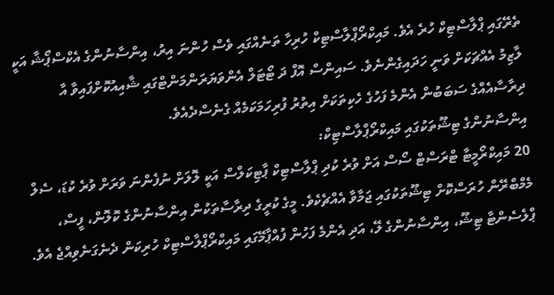ތެރޭގައި ޕްލާސްޓިކް ހުރެ އެވެ. މައިކްރޯޕްލާސްޓިކް ހުރިހާ ތަނެއްގައި ވެސް ހުންނަ އިރު، އިންސާނުންގެ އެކްސްޕޯޝާ އަކީ ލާޒިމު އެއްޗަކަށް ވަނީ ހަދައިގެންނެވެ. ސައިންސް އޮފް ދަ ޓޯޓަލް އެންވަޔަރަންމަންޓްގައި ޝާއިއުކޮށްފައިވާ އާ ދިރާސާއެއްގެ ސަބަބުން އެންމެ ފަހުގެ ހެކިތަކަށް އިތުރު ފުރިހަމަކަމެއް ގެނެސްދެއެވެ.
އިންސާނުންގެ ޓިޝޫތަކުގައި މައިކްރޯޕްލާސްޓިކް:
20 މައިކްރޯމީޓާ ޓްރަސްޓް ސޯސް އަށް ވުރެ ކުދި ޕްލާސްޓިކް ޕާޓިކަލްސް އަކީ ލޮލަށް ނުފެންނަ ވަރަށް ވުރެ ކުޑަ، ސެލް މެމްބްރޭން ހުރަސްކޮށް ޓިޝޫތަކުގައި ޖަމާވާ އެއްޗެކެވެ. މީގެ ކުރީގެ ދިރާސާތަކުން އިންސާނުންގެ ކޮލޮން، ފީސް، ޕްލެސެންޓާ ޓިޝޫ، އިންސާނުންގެ ލޭ، އަދި އެންމެ ފަހުން ފުއްޕާމޭގައި މައިކްރޯޕްލާސްޓިކް ހުރިކަން ދެނެގަނެވިއްޖެ އެވެ.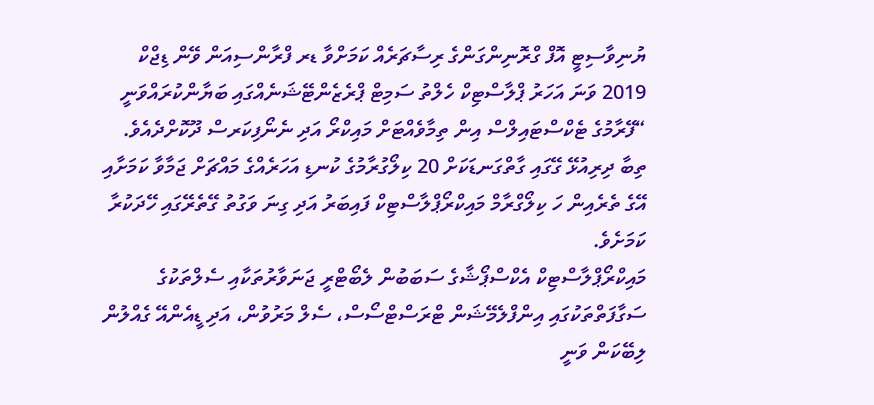ޔުނިވާސިޓީ އޮފް ގްރޮނިންގަންގެ ރިސާޗަރެއް ކަމަށްވާ ޑރ ފްރާންސިއަން ވޭން ޑިޖްކް 2019 ވަނަ އަހަރު ޕްލާސްޓިކް ހެލްތު ސަމިޓް ޕްރެޒެންޓޭޝަނެއްގައި ބަޔާންކުރައްވަނީ “ފޭރާމުގެ ޓެކްސްޓައިލްސް އިން ތިމާވެއްޓަށް މައިކްރޯ އަދި ނެނޯފިކަރސް ދޫކޮށްދެއެވެ. ތިބާ ދިރިއުޅޭ ގޭގައި ގާތްގަނޑަކަށް 20 ކިލޯގުރާމުގެ ކުނޑި އަހަރެއްގެ މައްޗަށް ޖަމާވާ ކަމަށާއި އޭގެ ތެރެއިން ހަ ކިލޯގްރާމް މައިކްރޯޕްލާސްޓިކް ފައިބަރު އަދި ގިނަ ވަގުތު ގޭތެރޭގައި ހޭދަކުރާ ކަމަށެވެ.
މައިކްރޯޕްލާސްޓިކް އެކްސްޕޯޝާގެ ސަބަބުން ލެބޯޓްރީ ޖަނަވާރުތަކާއި ސެލްތަކުގެ ސަގާފަތްތަކުގައި އިންފްލެމޭޝަން ޓްރަސްޓްސޯސް، ސެލް މަރުވުން، އަދި ޑީއެންއޭ ގެއްލުން ލިބޭކަން ވަނީ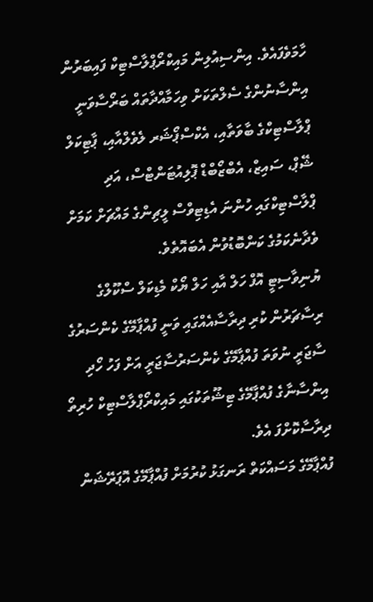ހާމަވެފައެވެ. އިންސިއުލިން މައިކްރޯޕްލާސްޓިކް ފައިބަރުން އިންސާނުންގެ ސެލްތަކަށް ވިހަމާއްދާތައް ބަރޯސާވަނީ ޕްލާސްޓިކްގެ ބާވަތާއި، އެކްސްޕޯޝަރ ލެވެލްއާއި، ޕާޓިކަލް ޝޭޕް، ސައިޒް، އެބްޒޯބްޑް ޕޮލިއުޓަންޓްސް، އަދި ޕްލާސްޓިކްގައި ހުންނަ އެޑިޓިވްސް ލީޗިންގެ މައްޗަށް ކަމަށް ވެދާނެކަމުގެ ކަންބޮޑުވުން އެބައޮތެވެ.
ޔުނިވާސިޓީ އޮފް ހަލް އާއި ހަލް ޔޯކް މެޑިކަލް ސްކޫލްގެ ރިސާޗަރުން ކުރި ދިރާސާއެއްގައި ވަނީ ފުއްޕާމޭގެ ކެންސަރުގެ ސާޖަރީ ނުވަތަ ފުއްޕާމޭގެ ކެންސަރުސާޖަރީ އަށް ފަހު ހޯދި އިންސާނާގެ ފުއްޕާމޭގެ ޓިޝޫތަކުގައި މައިކްރޯޕްލާސްޓިކް ހުރިތޯ ދިރާސާކޮށްފަ އެވެ.
ފުއްޕާމޭގެ މަސައްކަތް ރަނގަޅު ކުރުމަށް ފުއްޕާމޭގެ އޮޕަރޭޝަން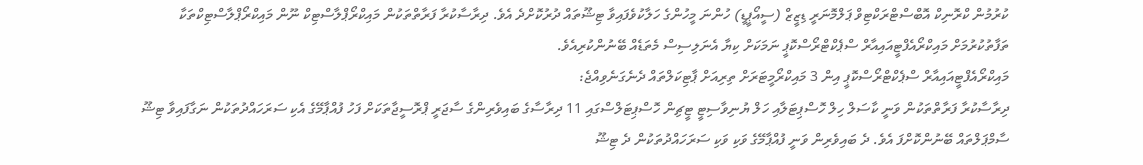ކުރުމުން ކްރޮނިކް އޮބްސްޓްރަކްޓިވް ޕަލްމޮނަރީ ޑިޒީޒް (ސީއޯޕީޑީ) ހުންނަ މީހުންގެ ހަލާކުވެފައިވާ ޓިޝޫތައް ދުރުކޮށްދެ އެވެ. ދިރާސާކުރާ ފަރާތްތަކުން މައިކްރޯޕްލާސްޓިކް ނޫން މައިކްރޯޕްލާސްޓިކްތަކާ ތަފާތުކުރުމަށް މައިކްރޯއެފްޓީއައިއާރް ސްޕެކްޓްރޯސްކޮޕީ ނަމަކަށް ކިޔާ އެނަލިސިސް މެތަޑެއް ބޭނުންކުރިއެވެ.
މައިކްރޯއެފްޓީއައިއާރް ސްޕެކްޓްރޯސްކޮޕީ އިން 3 މައިކްރޯމީޓަރަށް ތިރިއަށް ޕާޓިކަލްތައް ދެނެގަނެވިއްޖެ:
ދިރާސާކުރާ ފަރާތްތަކުން ވަނީ ކާސަލް ހިލް ހޮސްޕިޓަލާއި ހަލް ޔުނިވާސިޓީ ޓީޗިން ހޮސްޕިޓަލްސްގައި 11 ދިރާސާގެ ބައިވެރިންގެ ސާޖަރީ ޕްރޮސީޖާތަކަށް ފަހު ފުއްޕާމޭގެ އެކި ސަރަހައްދުތަކުން ނަގާފައިވާ ޓިޝޫ ސާމްޕަލްތައް ބޭނުންކޮށްފަ އެވެ. ދެ ބައިވެރިން ވަނީ ފުއްޕާމޭގެ ވަކި ވަކި ސަރަހައްދުތަކުން ދެ ޓިޝޫ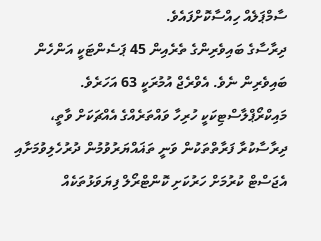ސާމްޕަލެއް ހިއްސާކޮށްފައެވެ.
ދިރާސާގެ ބައިވެރިންގެ ތެރެއިން 45 ޕަސެންޓަކީ އަންހެން ބައިވެރިން ނެވެ. އެވްރެޖް އުމުރަކީ 63 އަހަރެވެ. މައިކްރޯޕްލާސްޓިކަކީ ހުރިހާ ވައްތަރެއްގެ އެއްޗަކަށް ވާތީ، ދިރާސާކުރާ ފަރާތްތަކުން ވަނީ ތަޣައްޔަރުވުމުން ދުރުހެލިވުމަށާއި އެޖަސްޓް ކުރުމަށް ހަރުކަށި ކޮންޓްރޯލް ފިޔަވަޅުތަކެއް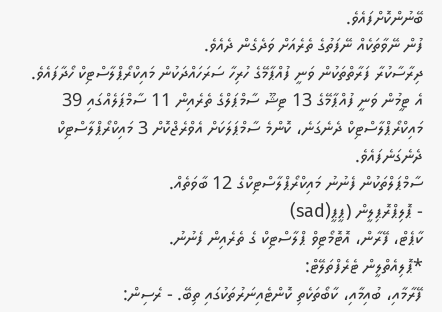ބޭނުންކޮށްފައެވެ.
ފުން ނޭވާތަކެއް ނޭފަތުގެ ތެރެއަށް ވަދެގެން ދެއެވެ.
ދިރާސާކުރާ ފަރާތްތަކުން ވަނީ ފުއްޕާމޭގެ ހުރިހާ ސަރަހައްދަކުން މައިކްރޯޕްލާސްޓިކް ހޯދާފައެވެ. އެ ޓީމުން ވަނީ ފުއްޕާމޭގެ 13 ޓިޝޫ ސާމްޕަލްގެ ތެރެއިން 11 ސާމްޕަލެއްގައި 39 މައިކްރޯޕްލާސްޓިކް ދެނެގަނެ، ކޮންމެ ސާމްޕަލަކަށް އެވްރެޖްކޮށް 3 މައިކްރޯޕްލާސްޓިކް ދެނެގަނެފައެވެ.
ސާމްޕަލްތަކުން ފެނުނު މައިކްރޯޕްލާސްޓިކްގެ 12 ބާވަތެއް.
- ޕޮލިޕްރޮޕިލީން (ޕީޕީ(sad)
ކާޕެޓް، ފޭރާން، އޮޓޮމޯޓިވް ޕްލާސްޓިކް ގެ ތެރެއިން ފެނުނު.
*ޕޮލިއެތްލީން ޓެރެފްތަލޭޓް:
ފޭރާމާއި، ބުއިމާއި، ކާބޯތަކެތި ކޮންޓެއިނަރުތަކުގައި ތިބޭ. - ރެސިން: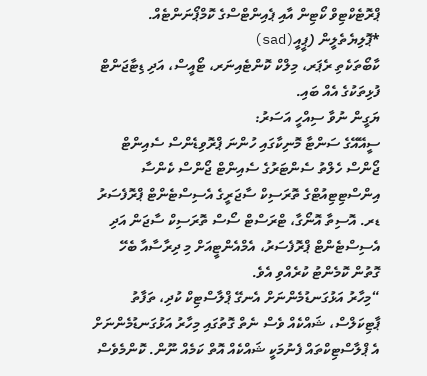ޕްރޮޓެކްޓިވް ކޯޓިން އާއި ޕެއިންޓްސްގެ ކޮމްޕޯނަންޓެއް.
*ޕޮލިޔެތެލީން (ޕީއީ(sad)
ކާބޯތަކެތި ރެޕަރ، މިލްކް ކޮންޓެއިނަރ، ޓޯއީސް، އަދި ޑިޓާޖަންޓް ފުޅިތަކުގެ އެއް ބައި.
ޔަގީން ނުވާ ސިއްހީ އަސަރު:
ސީއޭއޭގެ ސަންޓާ މޮނިކާގައި ހުންނަ ޕްރޮވިޑެންސް ސެއިންޓް ޖޯންސް ހެލްތު ސެންޓަރުގެ ސެއިންޓް ޖޯންސް ކެންސާ އިންސްޓިޓިއުޓްގެ ތޮރަސިކް ސާޖަރީގެ އެސިސްޓެންޓް ޕްރޮފެސަރު ޑރ. އޮސިތާ އޮނޯގާ، ޓްރަސްޓް ސޯސް ތޮރަސިކް ސާޖަން އަދި އެސިސްޓެންޓް ޕްރޮފެސަރު، އެމްއެންޓީއަށް މި ދިރާސާއާ ބެހޭ ގޮތުން ކޮމެންޓު ކުރެއްވި އެވެ.
“މިހާރު އަޅުގަނޑުމެންނަށް އެނގޭ ޕްލާސްޓިކް ކުދި، ތަފާތު ޕާޓިކަލްސް، ޝައްކެއް ވެސް ނެތް ގޮތުގައި މިހާރު އަޅުގަނޑުމެންނަށް އެ ޕްލާސްޓިކްތައް ފެނުމަކީ ޝައްކެއް އޮތް ކަމެއް ނޫން. ކޮންމެވެސް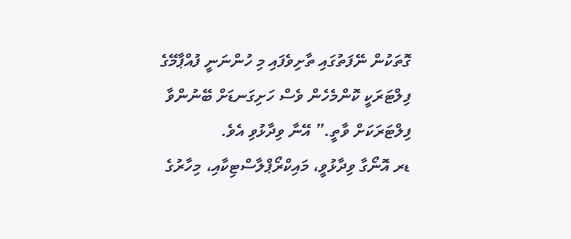ގޮތަކުން ނޭފަތުގައި ތާށިވެފައި މި ހުންނަނީ ފުއްޕާމޭގެ ފިލްޓަރަކީ ކޮންމެހެން ވެސް ހަށިގަނޑަށް ބޭނުންވާ ފިލްޓަރަކަށް ވާތީ.” އޭނާ ވިދާޅުވި އެވެ.
ޑރ އޮނޯގާ ވިދާޅުވީ، މައިކްރޯޕްލާސްޓިކާއި، މިހާރުގެ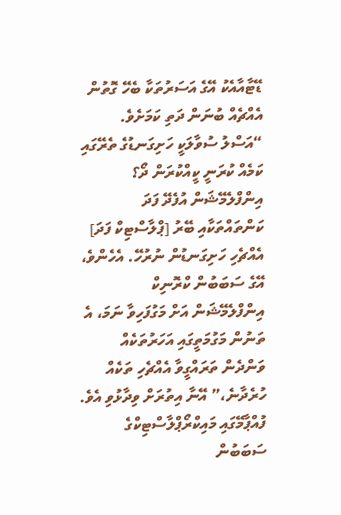ޑޭޓާއާއެކު އޭގެ އަސަރުތަކާ ބެހޭ ގޮތުން އެއްޗެއް ބުނަން ދަތި ކަމަށެވެ.
“އަސްލު ސުވާލަކީ ހަށިގަނޑުގެ ތެރޭގައި ކަމެއް ކުރަނީ ކީއްކުރަން ދޯ؟ އިންފްލެމޭޝަން އުފެދޭ ފަދަ ކަންތައްތަކާއި ބޭރު [ޕްލާސްޓިކް ފަދަ] އެއްޗެހި ހަށިގަނޑުން ނުރުހޭ. އެހެންވެ، އޭގެ ސަބަބުން ކްރޮނިކް އިންފްލެމޭޝަން އަށް މަގުފަހިވާ ނަމަ، އެ ތަނުން މަގުމަތީގައި އަހަރުތަކެއް ވަންދެން ތަރައްގީވާ އެއްޗެހި ތަކެއް ހުރެދާނެ،” އޭނާ އިތުރަށް ވިދާޅުވި އެވެ.
ފުއްޕާމޭގައި މައިކްރޯޕްލާސްޓިކްގެ ސަބަބުން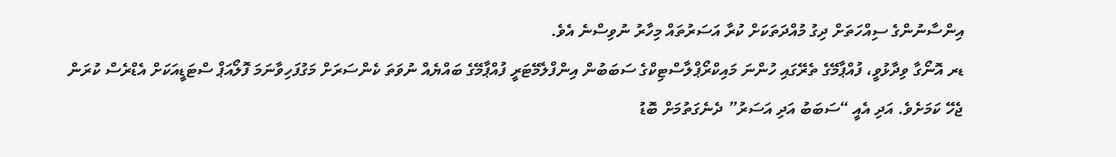އިންސާނުންގެ ސިއްހަތަށް ދިގު މުއްދަތަކަށް ކުރާ އަސަރުތައް މިހާރު ނުވިސްނެ އެވެ.
ޑރ އޮނޯގާ ވިދާޅުވީ، ފުއްޕާމޭގެ ތެރޭގައި ހުންނަ މައިކްރޯޕްލާސްޓިކްގެ ސަބަބުން އިންފްލެމޭޓަރީ ފުއްޕާމޭގެ ބައްޔެއް ނުވަތަ ކެންސަރަށް މަގުފަހިވާނަމަ ފޮލޯއަޕް ސްޓަޑީއަކަށް އެޑްރެސް ކުރަން ޖެހޭ ކަމަށެވެ. އަދި އެއީ “ސަބަބު އަދި އަސަރު” ދެނެގަތުމަށް ބޮޑު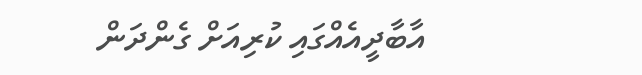އާބާދީއެއްގައި ކުރިއަށް ގެންދަން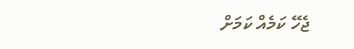ޖެހޭ ކަމެއް ކަމަށް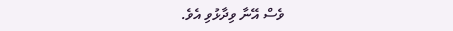ވެސް އޭނާ ވިދާޅުވި އެވެ.